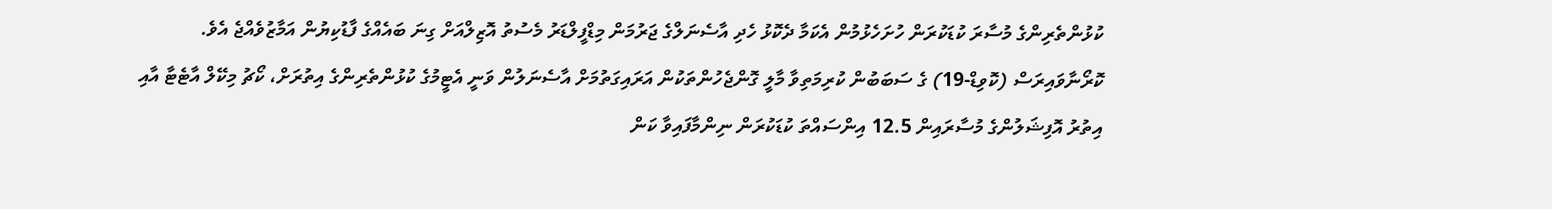ކުޅުންތެރިންގެ މުސާރަ ކުޑަކުރަން ހުށަހެޅުމުން އެކަމާ ދެކޮޅު ހެދި އާސެނަލްގެ ޖަރުމަން މިޑްފީލްޑަރު މެސުތު އޮޒިލްއަށް ގިނަ ބައެއްގެ ފާޑުކިޔުން އަމާޒުވެއްޖެ އެވެ.
ކޮރޯނާވައިރަސް (ކޮވިޑް-19) ގެ ސަބަބުން ކުރިމަތިވާ މާލީ ގޮންޖެހުންތަކުން އަރައިގަތުމަށް އާސެނަލުން ވަނީ އެޓީމުގެ ކުޅުންތެރިންގެ އިތުރަށް، ކޯޗު މިކޭލް އާޓެޓާ އާއި އިތުރު އޮފިޝަލުންގެ މުސާރައިން 12.5 އިންސައްތަ ކުޑަކުރަން ނިންމާފައިވާ ކަން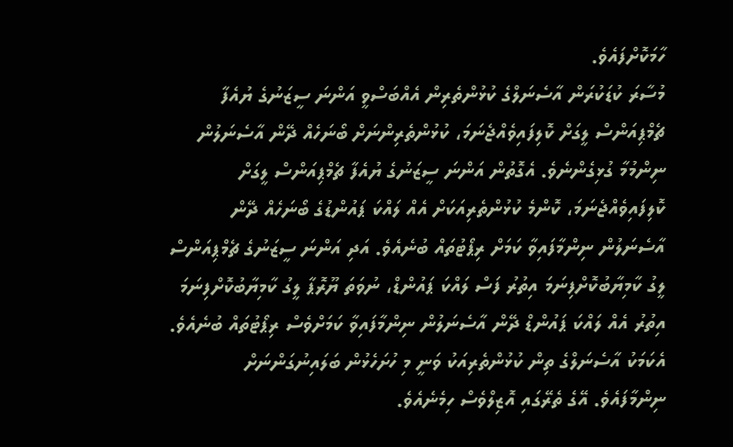ހާމަކޮށްފައެވެ.
މުސާރަ ކުޑަކުރަން އާސެނަލްގެ ކުޅުންތެރިން އެއްބަސްވީ އަންނަ ސީޒަނުގެ ޔުއެފާ ޗެމްޕިއަންސް ލީގަށް ކޮލިފައިވެއްޖެނަމަ، ކުޅުންތެރިންނަށް ބޯނަހެއް ދޭން އާސެނަލުން ނިންމުމާ ގުޅިގެންނެވެ. އެގޮތުން އަންނަ ސީޒަނުގެ ޔުއެފާ ޗެމްޕިއަންސް ލީގަށް ކޮލިފައިވެއްޖެނަމަ، ކޮންމެ ކުޅުންތެރިއަކަށް އެއް ލައްކަ ޕައުންޑުގެ ބޯނަހެއް ދޭން އާސެނަލުން ނިންމާފައިވާ ކަމަށް ރިޕޯޓުތައް ބުނެއެވެ. އަދި އަންނަ ސީޒަނުގެ ޗެމްޕިއަންސް ލީގު ކާމިޔާބުކޮށްފިނަމަ އިތުރު ފަސް ލައްކަ ޕައުންޑް، ނުވަތަ ޔޫރޮޕާ ލީގު ކާމިޔާބުކޮށްފިނަމަ އިތުރު އެއް ލައްކަ ޕައުންޑް ދޭން އާސެނަލުން ނިންމާފައިވާ ކަމަށްވެސް ރިޕޯޓުތައް ބުނެއެވެ.
އެކަމަކު އާސެނަލްގެ ތިން ކުޅުންތެރިއަކު ވަނީ މި ހުށަހެޅުން ބަލައިނުގަންނަށް ނިންމާފައެވެ. އޭގެ ތެރޭގައި އޮޒިލްވެސް ހިމެނެއެވެ.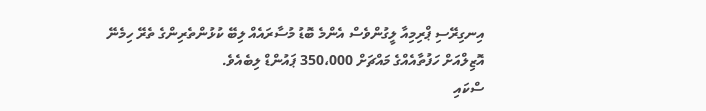އިނގިރޭސި ޕްރިމިއާ ލީގުންވެސް އެންމެ ބޮޑު މުސާރައެއް ލިބޭ ކުޅުންތެރިންގެ ތެރޭ ހިމެނޭ އޮޒިލްއަށް ހަފުތާއެއްގެ މައްޗަށް 350،000 ޕައުންޑް ލިބެއެވެ.
ސްކައި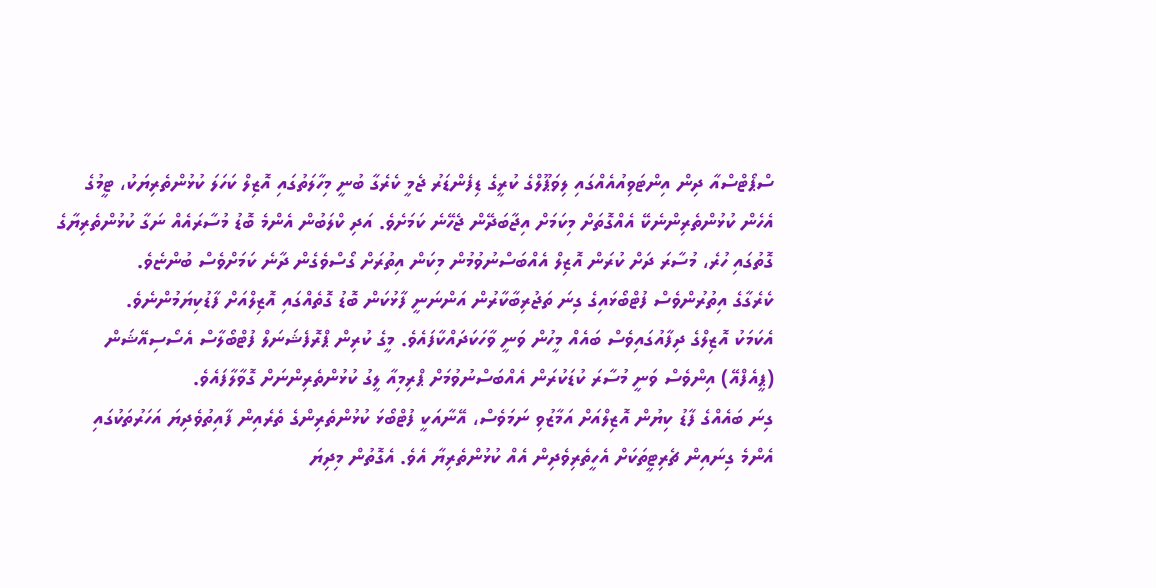ސްޕޯޓްސްއާ ދިން އިންޓަވިއުއެއްގައި ލިވަޕޫލްގެ ކުރީގެ ޑިފެންޑަރު ޖެމީ ކެރެގާ ބުނީ މިހާލަތުގައި އޮޒިލް ކަހަލަ ކުޅުންތެރިޔަކު، ޓީމުގެ އެހެން ކުޅުންތެރިންނެކޭ އެއްގޮތަށް މިކަމަށް އިޖާބަދޭން ޖެހޭނެ ކަމަށެވެ. އަދި ކްލަބުން އެންމެ ބޮޑު މުސާރައެއް ނަގާ ކުޅުންތެރިޔާގެ ގޮތުގައި ހުރެ، މުސާރަ ދަށް ކުރަން އޮޒިލް އެއްބަސްނުވުމުން މިކަން އިތުރަށް ގޯސްވެގެން ދާނެ ކަމަށްވެސް ބުންޏެވެ.
ކެރެގާގެ އިތުރުންވެސް ފުޓްބޯޅައިގެ ގިނަ ތަޖުރިބާކާރުން އަންނަނީ ފާޅުކަން ބޮޑު ގޮތެއްގައި އޮޒިލްއަށް ފާޑުކިޔަމުންނެވެ.
އެކަމަކު އޮޒިލްގެ ދިފާއުގައިވެސް ބައެއް މީހުން ވަނީ ވާހަކަދައްކާފައެވެ. މީގެ ކުރިން ޕްރޮފެޝަނަލް ފުޓްބޯލާސް އެސޯސިއޭޝަން (ޕީއެފްއޭ) އިންވެސް ވަނީ މުސާރަ ކުޑަކުރަން އެއްބަސްނުވުމަށް ޕްރިމިއާ ލީގު ކުޅުންތެރިންނަށް ގޮވާލާފައެވެ.
ގިނަ ބައެއްގެ ފާޑު ކިޔުން އޮޒިލްއަށް އަމާޒުވި ނަމަވެސް، އޭނާއަކީ ފުޓްބޯޅަ ކުޅުންތެރިންގެ ތެރެއިން ފާއިތުވެދިޔަ އަހަރުތަކުގައި އެންމެ ގިނައިން ޗެރިޓީތަކަށް އެހީތެރިވެދިން އެއް ކުޅުންތެރިޔާ އެވެ. އެގޮތުން މިދިޔަ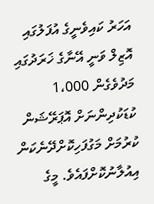އަހަރު ކައިވެނީގެ އުފަލުގައި އޮޒިލް ވަނީ އޭނާގެ ޚަރަދުގައި މަދުވެގެން 1،000 ކުޑަކުދިންނަށް އޮޕަރޭޝަން ކުރުމަށް މަގުފަހިކޮށްދޭނެކަން އިއުލާނުކޮށްފައެވެ. މީގެ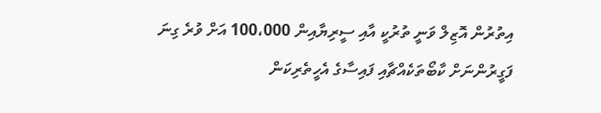އިތުރުން އޮޒިލް ވަނީ ތުރުކީ އާއި ސީރިޔާއިން 100،000 އަށް ވުރެ ގިނަ ފަގީރުންނަށް ކާބޯތަކެއްޗާއި ފައިސާގެ އެހީތެރިކަން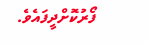ފޯރުކޮށްދީފައެވެ.